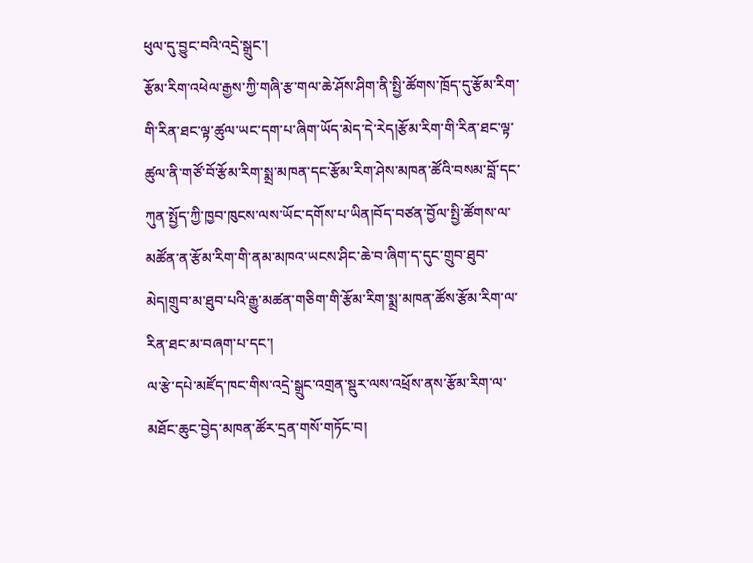ཕུལ་དུ་བྱུང་བའི་འདྲེ་སྒྲུང་།
རྩོམ་རིག་འཕེལ་རྒྱས་ཀྱི་གཞི་རྩ་གལ་ཆེ་ཤོས་ཤིག་ནི་སྤྱི་ཚོགས་ཁྲོད་དུ་རྩོམ་རིག་གི་རིན་ཐང་ལྟ་ཚུལ་ཡང་དག་པ་ཞིག་ཡོད་མེད་དེ་རེད།རྩོམ་རིག་གི་རིན་ཐང་ལྟ་ཚུལ་ནི་གཙོ་བོ་རྩོམ་རིག་སྨྲ་མཁན་དང་རྩོམ་རིག་ཤེས་མཁན་ཚོའི་བསམ་བློ་དང་ཀུན་སྤྱོད་ཀྱི་ཁྱབ་ཁུངས་ལས་ཡོང་དགོས་པ་ཡིན།བོད་བཙན་བྱོལ་སྤྱི་ཚོགས་ལ་མཚོན་ན་རྩོམ་རིག་གི་ནམ་མཁའ་ཡངས་ཤིང་ཆེ་བ་ཞིག་ད་དུང་གྲུབ་ཐུབ་མེད།གྲུབ་མ་ཐུབ་པའི་རྒྱུ་མཚན་གཅིག་གི་རྩོམ་རིག་སྨྲ་མཁན་ཚོས་རྩོམ་རིག་ལ་རིན་ཐང་མ་བཞག་པ་དང་།
ལ་རྩེ་དཔེ་མཛོད་ཁང་གིས་འདྲེ་སྒྲུང་འགྲན་སྡུར་ལས་འཕྲོས་ནས་རྩོམ་རིག་ལ་མཐོང་ཆུང་བྱེད་མཁན་ཚོར་དྲན་གསོ་གཏོང་བ།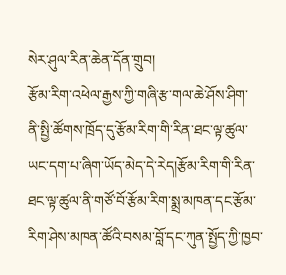སེར་ཤུལ་རིན་ཆེན་དོན་གྲུབ།
རྩོམ་རིག་འཕེལ་རྒྱས་ཀྱི་གཞི་རྩ་གལ་ཆེ་ཤོས་ཤིག་ནི་སྤྱི་ཚོགས་ཁྲོད་དུ་རྩོམ་རིག་གི་རིན་ཐང་ལྟ་ཚུལ་ཡང་དག་པ་ཞིག་ཡོད་མེད་དེ་རེད།རྩོམ་རིག་གི་རིན་ཐང་ལྟ་ཚུལ་ནི་གཙོ་བོ་རྩོམ་རིག་སྨྲ་མཁན་དང་རྩོམ་རིག་ཤེས་མཁན་ཚོའི་བསམ་བློ་དང་ཀུན་སྤྱོད་ཀྱི་ཁྱབ་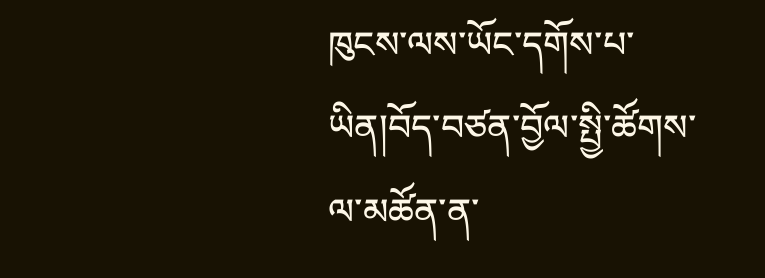ཁུངས་ལས་ཡོང་དགོས་པ་ཡིན།བོད་བཙན་བྱོལ་སྤྱི་ཚོགས་ལ་མཚོན་ན་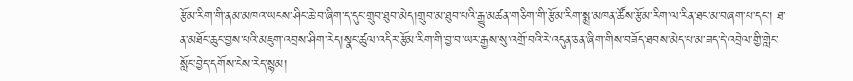རྩོམ་རིག་གི་ནམ་མཁའ་ཡངས་ཤིང་ཆེ་བ་ཞིག་ད་དུང་གྲུབ་ཐུབ་མེད།གྲུབ་མ་ཐུབ་པའི་རྒྱུ་མཚན་གཅིག་གི་རྩོམ་རིག་སྨྲ་མཁན་ཚོས་རྩོམ་རིག་ལ་རིན་ཐང་མ་བཞག་པ་དང་། ཐ་ན་མཐོང་ཆུང་བྱས་པའི་མཇུག་འབྲས་ཤིག་རེད།སྣང་ཚུལ་འདིར་རྩོམ་རིག་གི་བྱ་བ་ཡར་རྒྱས་སུ་འགྲོ་བའི་རེ་འདུན་ཅན་ཞིག་གིས་བཟོད་ཐབས་མེད་པ་མ་ཟད་དེ་འབྲེལ་གྱི་གླེང་སློང་བྱེད་དགོས་ངེས་རེད་སྙམ།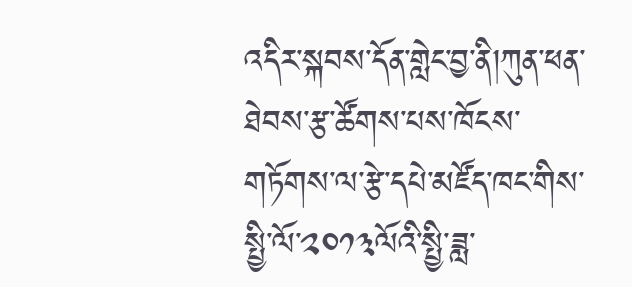འདིར་སྐབས་དོན་གླེང་བྱ་ནི།ཀུན་ཕན་ཐེབས་རྩ་ཚོགས་པས་ཁོངས་གཏོགས་ལ་རྩེ་དཔེ་མཛོད་ཁང་གིས་སྤྱི་ལོ་༢༠༡༣ལོའི་སྤྱི་ཟླ་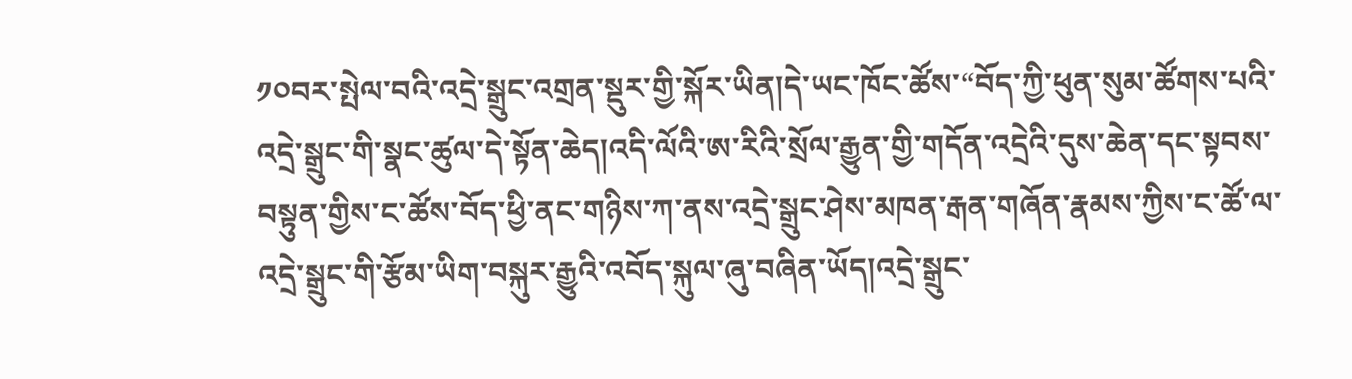༡༠བར་སྤེལ་བའི་འདྲེ་སྒྲུང་འགྲན་སྡུར་གྱི་སྐོར་ཡིན།དེ་ཡང་ཁོང་ཚོས་“བོད་ཀྱི་ཕུན་སུམ་ཚོགས་པའི་འདྲེ་སྒྲུང་གི་སྣང་ཚུལ་དེ་སྟོན་ཆེད།འདི་ལོའི་ཨ་རིའི་སྲོལ་རྒྱུན་གྱི་གདོན་འདྲེའི་དུས་ཆེན་དང་སྟབས་བསྟུན་གྱིས་ང་ཚོས་བོད་ཕྱི་ནང་གཉིས་ཀ་ནས་འདྲེ་སྒྲུང་ཤེས་མཁན་རྒན་གཞོན་རྣམས་ཀྱིས་ང་ཚོ་ལ་འདྲེ་སྒྲུང་གི་རྩོམ་ཡིག་བསྐུར་རྒྱུའི་འབོད་སྐུལ་ཞུ་བཞིན་ཡོད།འདྲེ་སྒྲུང་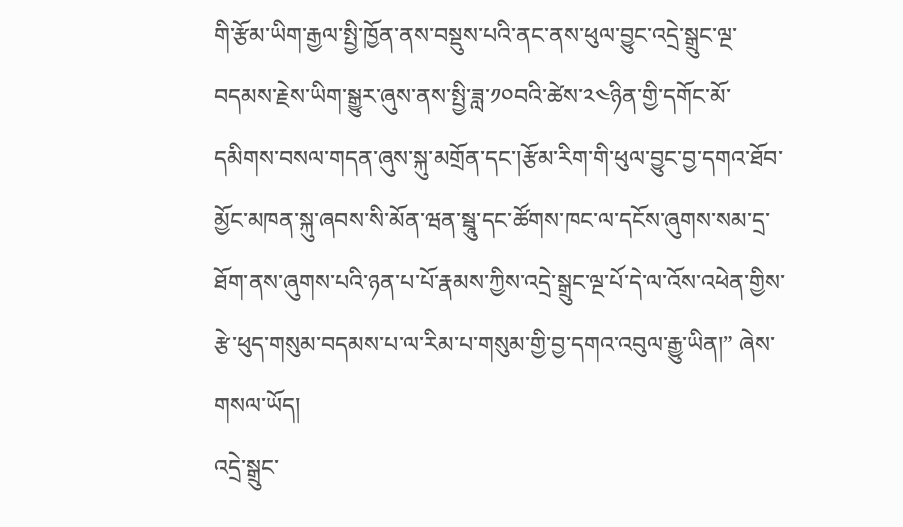གི་རྩོམ་ཡིག་རྒྱལ་སྤྱི་ཁྱོན་ནས་བསྡུས་པའི་ནང་ནས་ཕུལ་བྱུང་འདྲེ་སྒྲུང་ལྔ་བདམས་རྗེས་ཡིག་སྒྱུར་ཞུས་ནས་སྤྱི་ཟླ་༡༠བའི་ཚེས་༢༤ཉིན་གྱི་དགོང་མོ་དམིགས་བསལ་གདན་ཞུས་སྐུ་མགྲོན་དང་།རྩོམ་རིག་གི་ཕུལ་བྱུང་བྱ་དགའ་ཐོབ་མྱོང་མཁན་སྐུ་ཞབས་སི་མོན་ཝན་སྦཱུ་དང་ཚོགས་ཁང་ལ་དངོས་ཞུགས་སམ་དྲ་ཐོག་ནས་ཞུགས་པའི་ཉན་པ་པོ་རྣམས་ཀྱིས་འདྲེ་སྒྲུང་ལྔ་པོ་དེ་ལ་འོས་འཕེན་གྱིས་རྩེ་ཕུད་གསུམ་བདམས་པ་ལ་རིམ་པ་གསུམ་གྱི་བྱ་དགའ་འབུལ་རྒྱུ་ཡིན།” ཞེས་གསལ་ཡོད།
འདྲེ་སྒྲུང་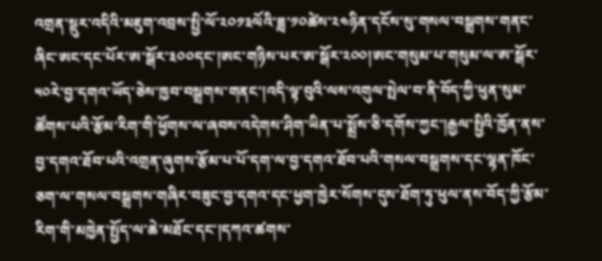འགྲན་སྡུར་འདིའི་མཇུག་འབྲས་སྤྱི་ལོ་༢༠༡༣ལོའི་ཟླ་༡༠ཚེས་༢༤ཉིན་དངོས་སུ་གསལ་བསྒྲགས་གནང་ཞིང་ཨང་དང་པོར་ཨ་སྒོར་༣༠༠དང་།ཨང་གཉིས་པར་ཨ་སྒོར་༢༠༠།ཨང་གསུམ་པ་གསུམ་ལ་ཨ་སྒོར་༥༠རེ་བྱ་དགའ་ཡོད་ཅེས་ཁྱབ་བསྒྲགས་གནང་།འདི་ལྟ་བུའི་ལས་འགུལ་སྤེལ་བ་ནི་བོད་ཀྱི་ཕུན་སུམ་ཚོགས་པའི་རྩོམ་རིག་གི་ཕྱོགས་ལ་ཞབས་འདེགས་ཤིག་ཡིན་པ་སྨྲོས་ཅི་དགོས་ཀྱང་།རྒྱལ་སྤྱིའི་ཁྱོན་ནས་བྱ་དགའ་ཐོབ་པའི་འགྲན་ཞུགས་རྩོམ་པ་པོ་དག་ལ་བྱ་དགའ་ཐོབ་པའི་གསལ་བསྒྲགས་དང་ལྷན་ཁོང་ཅག་ལ་གསལ་བསྒྲགས་གཞིར་བཟུང་བྱ་དགའ་དང་ཕྱག་ཁྱེར་སོགས་དུས་ཐོག་ཏུ་ཕུལ་ནས་བོད་ཀྱི་རྩོམ་རིག་གི་མཁྱེན་སྤྱོད་ལ་ཆེ་མཐོང་དང་།དཀའ་ཚགས་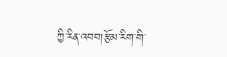ཀྱི་རིན་འབབ།རྩོམ་རིག་གི་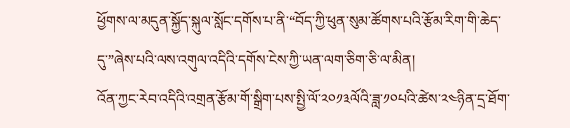ཕྱོགས་ལ་མདུན་སྐྱོད་སྐུལ་སློང་དགོས་པ་ནི་“བོད་ཀྱི་ཕུན་སུམ་ཚོགས་པའི་རྩོམ་རིག་གི་ཆེད་དུ་”ཞེས་པའི་ལས་འགུལ་འདིའི་དགོས་ངེས་ཀྱི་ཡན་ལག་ཅིག་ཅི་ལ་མིན།
འོན་ཀྱང་རེབ་འདིའི་འགྲན་རྩོམ་གོ་སྒྲིག་པས་སྤྱི་ལོ་༢༠༡༣ལོའི་ཟླ་༡༠པའི་ཚེས་༢༤ཉིན་དྲ་ཐོག་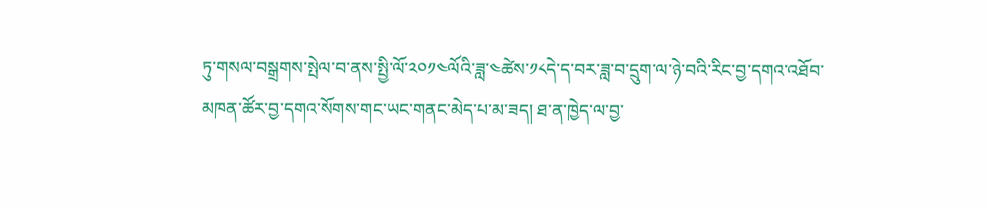ཏུ་གསལ་བསྒྲགས་སྤེལ་བ་ནས་སྤྱི་ལོ་༢༠༡༤ལོའི་ཟླ་༤ཚེས་༡༨དེ་ད་བར་ཟླ་བ་དྲུག་ལ་ཉེ་བའི་རིང་བྱ་དགའ་འཐོབ་མཁན་ཚོར་བྱ་དགའ་སོགས་གང་ཡང་གནང་མེད་པ་མ་ཟད། ཐ་ན་ཁྱེད་ལ་བྱ་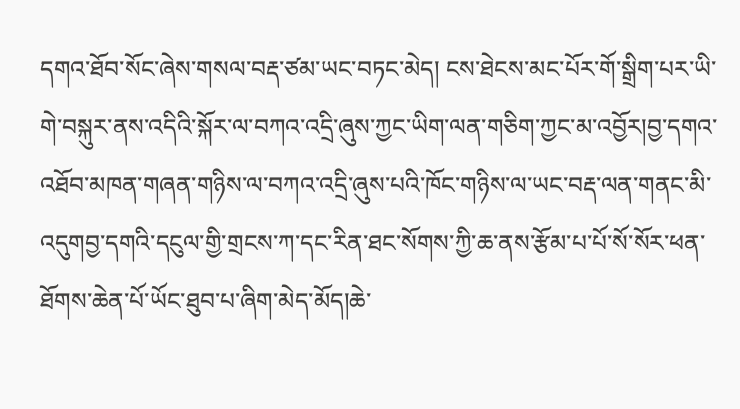དགའ་ཐོབ་སོང་ཞེས་གསལ་བརྡ་ཙམ་ཡང་བཏང་མེད། ངས་ཐེངས་མང་པོར་གོ་སྒྲིག་པར་ཡི་གེ་བསྐུར་ནས་འདིའི་སྐོར་ལ་བཀའ་འདྲི་ཞུས་ཀྱང་ཡིག་ལན་གཅིག་ཀྱང་མ་འབྱོར།བྱ་དགའ་འཐོབ་མཁན་གཞན་གཉིས་ལ་བཀའ་འདྲི་ཞུས་པའི་ཁོང་གཉིས་ལ་ཡང་བརྡ་ལན་གནང་མི་འདུགབྱ་དགའི་དངུལ་གྱི་གྲངས་ཀ་དང་རིན་ཐང་སོགས་ཀྱི་ཆ་ནས་རྩོམ་པ་པོ་སོ་སོར་ཕན་ཐོགས་ཆེན་པོ་ཡོང་ཐུབ་པ་ཞིག་མེད་མོད།ཆེ་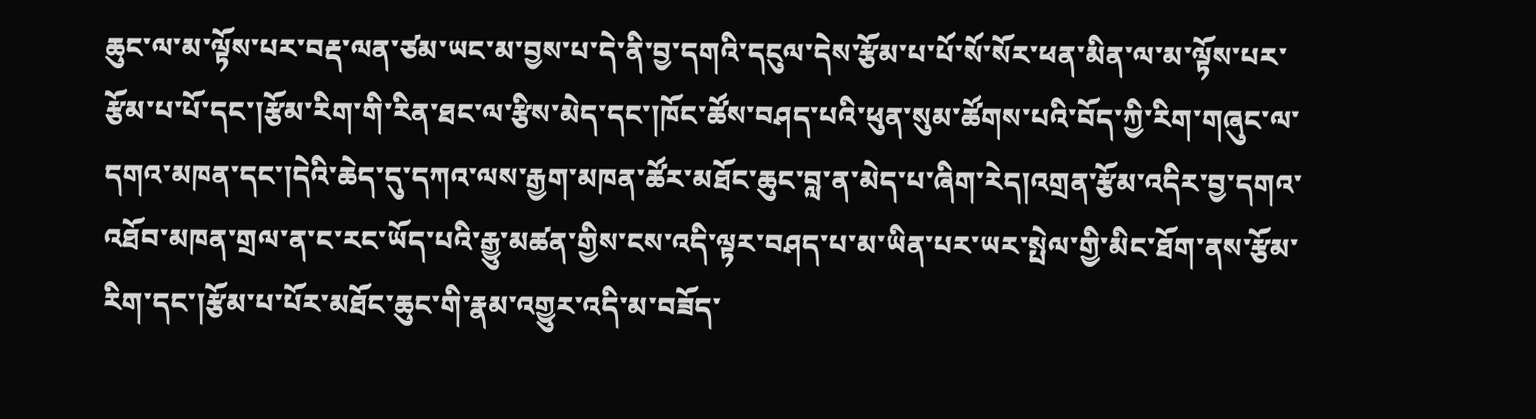ཆུང་ལ་མ་ལྟོས་པར་བརྡ་ལན་ཙམ་ཡང་མ་བྱས་པ་དེ་ནི་བྱ་དགའི་དངུལ་དེས་རྩོམ་པ་པོ་སོ་སོར་ཕན་མིན་ལ་མ་ལྟོས་པར་རྩོམ་པ་པོ་དང་།རྩོམ་རིག་གི་རིན་ཐང་ལ་རྩིས་མེད་དང་།ཁོང་ཚོས་བཤད་པའི་ཕུན་སུམ་ཚོགས་པའི་བོད་ཀྱི་རིག་གཞུང་ལ་དགའ་མཁན་དང་།དེའི་ཆེད་དུ་དཀའ་ལས་རྒྱག་མཁན་ཚོར་མཐོང་ཆུང་བླ་ན་མེད་པ་ཞིག་རེད།འགྲན་རྩོམ་འདིར་བྱ་དགའ་འཐོབ་མཁན་གྲལ་ན་ང་རང་ཡོད་པའི་རྒྱུ་མཚན་གྱིས་ངས་འདི་ལྟར་བཤད་པ་མ་ཡིན་པར་ཡར་སྤེལ་གྱི་མིང་ཐོག་ནས་རྩོམ་རིག་དང་།རྩོམ་པ་པོར་མཐོང་ཆུང་གི་རྣམ་འགྱུར་འདི་མ་བཟོད་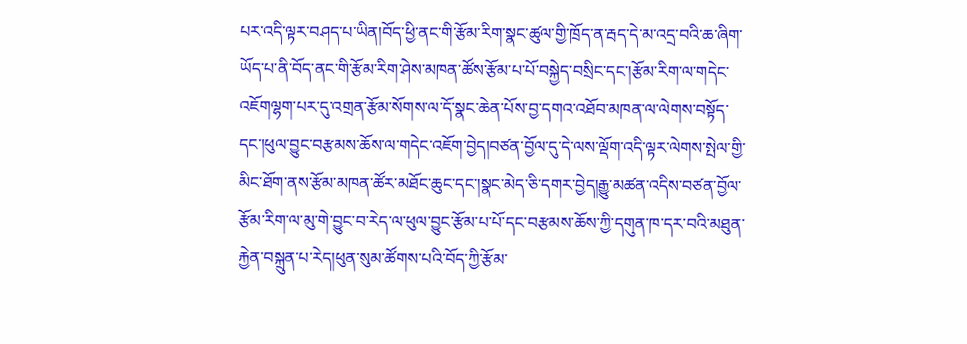པར་འདི་ལྟར་བཤད་པ་ཡིན།བོད་ཕྱི་ནང་གི་རྩོམ་རིག་སྣང་ཚུལ་གྱི་ཁྲོད་ན་རྦད་དེ་མ་འདྲ་བའི་ཆ་ཞིག་ཡོད་པ་ནི་བོད་ནང་གི་རྩོམ་རིག་ཤེས་མཁན་ཚོས་རྩོམ་པ་པོ་བསྐྱེད་བསྲིང་དང་།རྩོམ་རིག་ལ་གདེང་འཇོགལྷག་པར་དུ་འགྲན་རྩོམ་སོགས་ལ་དོ་སྣང་ཆེན་པོས་བྱ་དགའ་འཐོབ་མཁན་ལ་ལེགས་བསྟོད་དང་།ཕུལ་བྱུང་བརྩམས་ཆོས་ལ་གདེང་འཇོག་བྱེད།བཙན་བྱོལ་དུ་དེ་ལས་ལྡོག་འདི་ལྟར་ལེགས་སྤེལ་གྱི་མིང་ཐོག་ནས་རྩོམ་མཁན་ཚོར་མཐོང་ཆུང་དང་།སྣང་མེད་ཅི་དགར་བྱེད།རྒྱུ་མཚན་འདིས་བཙན་བྱོལ་རྩོམ་རིག་ལ་མུ་གེ་བྱུང་བ་རེད་ལ་ཕུལ་བྱུང་རྩོམ་པ་པོ་དང་བརྩམས་ཆོས་ཀྱི་དགུན་ཁ་དར་བའི་མཐུན་རྐྱེན་བསྐྲུན་པ་རེད།ཕུན་སུམ་ཚོགས་པའི་བོད་ཀྱི་རྩོམ་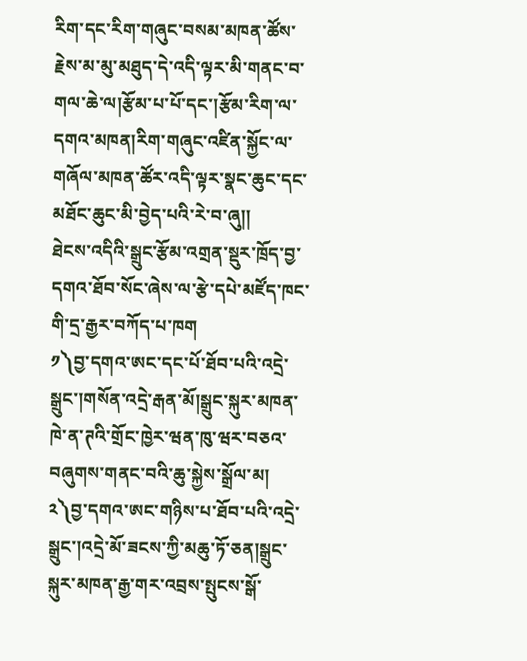རིག་དང་རིག་གཞུང་བསམ་མཁན་ཚོས་རྗེས་མ་མུ་མཐུད་དེ་འདི་ལྟར་མི་གནང་བ་གལ་ཆེ་ལ།རྩོམ་པ་པོ་དང་།རྩོམ་རིག་ལ་དགའ་མཁན།རིག་གཞུང་འཛིན་སྐྱོང་ལ་གཞོལ་མཁན་ཚོར་འདི་ལྟར་སྣང་ཆུང་དང་མཐོང་ཆུང་མི་བྱེད་པའི་རེ་བ་ཞུ།།
ཐེངས་འདིའི་སྒྲུང་རྩོམ་འགྲན་སྡུར་ཁྲོད་བྱ་དགའ་ཐོབ་སོང་ཞེས་ལ་རྩེ་དཔེ་མཛོད་ཁང་གི་དྲ་རྒྱར་བཀོད་པ་ཁག
༡༽བྱ་དགའ་ཨང་དང་པོ་ཐོབ་པའི་འདྲེ་སྒྲུང་།གསོན་འདྲེ་རྒན་མོ།སྒྲུང་སྐུར་མཁན་ཁེ་ན་ཊའི་གྲོང་ཁྱེར་ཝན་ཁུ་ཝར་བཅའ་བཞུགས་གནང་བའི་ཆུ་སྐྱེས་སྒྲོལ་མ།
༢༽བྱ་དགའ་ཨང་གཉིས་པ་ཐོབ་པའི་འདྲེ་སྒྲུང་།འདྲེ་མོ་ཟངས་ཀྱི་མཆུ་ཏོ་ཅན།སྒྲུང་སྐུར་མཁན་རྒྱ་གར་འབྲས་སྤུངས་སྒོ་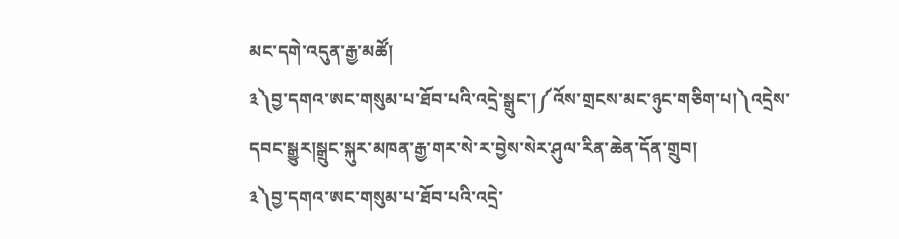མང་དགེ་འདུན་རྒྱ་མཚོ།
༣༽བྱ་དགའ་ཨང་གསུམ་པ་ཐོབ་པའི་འདྲེ་སྒྲུང་།༼འོས་གྲངས་མང་ཉུང་གཅིག་པ།༽འདྲེས་དབང་སྒྱུར།སྒྲུང་སྐུར་མཁན་རྒྱ་གར་སེ་ར་བྱེས་སེར་ཤུལ་རིན་ཆེན་དོན་གྲུབ།
༣༽བྱ་དགའ་ཨང་གསུམ་པ་ཐོབ་པའི་འདྲེ་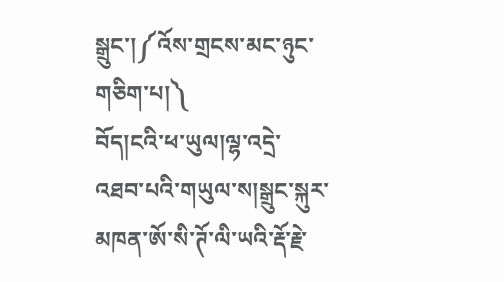སྒྲུང་།༼འོས་གྲངས་མང་ཉུང་གཅིག་པ།༽
བོད།ངའི་ཕ་ཡུལ།ལྷ་འདྲེ་འཐབ་པའི་གཡུལ་ས།སྒྲུང་སྐུར་མཁན་ཨོ་སི་ཊོ་ལི་ཡའི་རྡོ་རྗེ་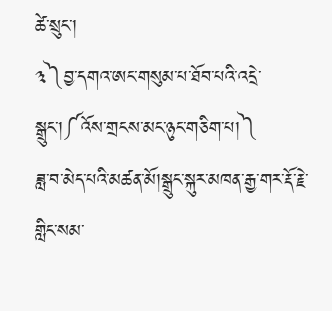ཚེ་སྲུང་།
༣༽བྱ་དགའ་ཨང་གསུམ་པ་ཐོབ་པའི་འདྲེ་སྒྲུང་།༼འོས་གྲངས་མང་ཉུང་གཅིག་པ།༽
ཟླ་བ་མེད་པའི་མཚན་མོ།སྒྲུང་སྐུར་མཁན་རྒྱ་གར་རྡོ་རྗེ་གླིང་སམ་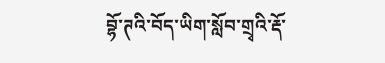བྷོ་ཊའི་བོད་ཡིག་སློབ་གྲྭའི་རྡོ་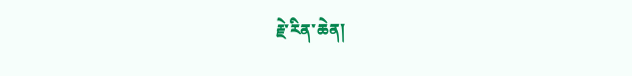རྗེ་རིན་ཆེན།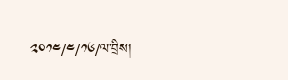༢༠༡༤/༤/༡༦/ལ་བྲིས།